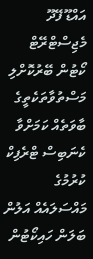އައްޑޫ ފޭދޫ މެޖިސްޓްރޭޓް ކޯޓުން ބޭރުކޮށްލި މަސްތުވާތަކެތީގެ ބާވަތެއް ކަމަށްވާ ކެނަބިސް ޓްރެފިކް ކުރުމުގެ މައްސަލައެއް އަލުން ބަލަން ހައިކޯޓުން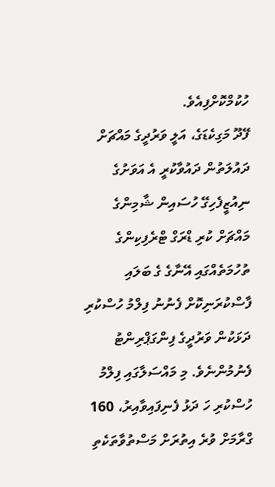ހުކުމްކޮށްފިއެވެ.
ފޭދޫ މަގިކެޑަގެ، އަލީ ވަރުދީގެ މައްޗަށް ދައުލަތުން ދައުވާކުރީ އެ އަވަށުގެ ނިއުޒީފެހިގޭ ހުސައިން ޝާމިންގެ މައްޗަށް ކުރި ޑްރަގް ޓްރެފިކިންގެ ތުހުމަތެއްގައި އޭނާގެ ގެ ބަލައި ފާސްކުރަނިކޮށް ފެނުނު ފިލްމު ހުސްކުރި ދަޅަކުން ވަރުދީގެ ފިންގަޕްރިންޓު ފެނުމުންނެވެ. މި މައްސަލާގައި ފިލްމު ހުސްކުރި ހަ ދަޅު ފެނިފައިވާއިރު، 160 ގްރާމަށް ވުރެ އިތުރަށް މަސްތުވާތަކެތި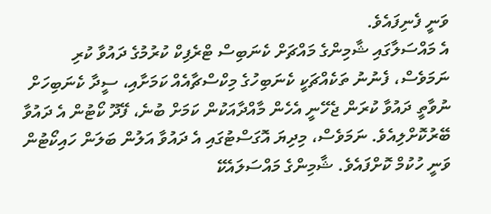ވަނީ ފެނިފައެވެ.
އެ މައްސަލާގައި ޝާމިންގެ މައްޗަށް ކެނަބިސް ޓްރެފިކް ކުރުމުގެ ދައުވާ ކުރި ނަމަވެސް، ފެނުނު ތަކެއްޗަކީ ކެނަބިހުގެ މިކްސްޗާއެއް ކަމަށާއި، ސީދާ ކެނަބިހަށް ނުވާތީ ދައުވާ ކުރަން ޖެހޭނީ އެހެން މާއްދާއަކުން ކަމަށް ބުނެ، ފޭދޫ ކޯޓުން އެ ދައުވާ ބޭރުކޮށްލިއެވެ. ނަމަވެސް، މިދިޔަ އޮގަސްޓުގައި އެ ދައުވާ އަލުން ބަލަން ހައިކޯޓުން ވަނީ ހުކުމް ކޮށްފައެވެ. ޝާމިންގެ މައްސަލައެކޭ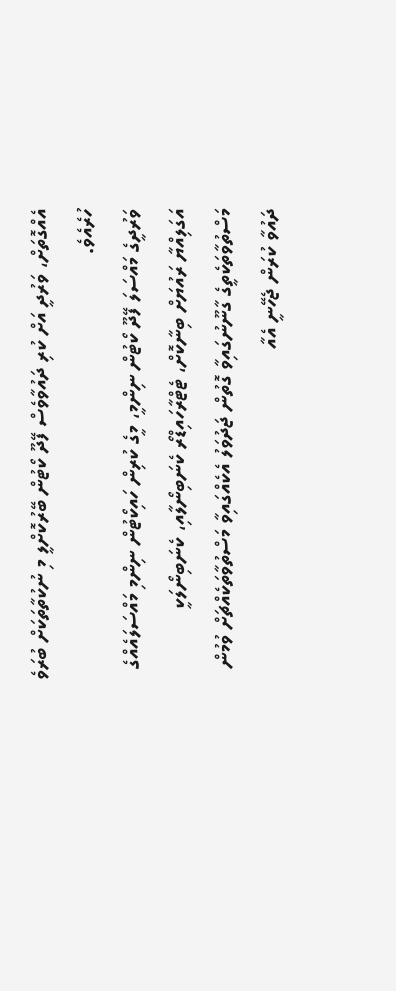އެއްގޮތަށް، ވަރުދީ އަށް ކުރި ދައުވާވެސް ފޭދޫ ކޯޓުން ބޭރުކޮށްލީ މި ނުކުތާތަކަށް ބުރަވެ ހުރެއެވެ.
ވަރުދީގެ މައްސަލަ ފޭދޫ ކޯޓުން ނިންމީ، މީގެ ކުރިން ހައިކޯޓުން ނިންމި މައްސަލައެއްގެ އަގަލިއްޔާ ރައުޔަށް ބިނާކޮށް، ޓެޓްރާހައިޑްރޯ ކެނަބިނޯލާއި، ކެނަބިނޯލަކީ މަސްތުވާތަކެތީގެ ގާނޫނުގައިވާ ގޮތުން ޖަދުވަލު އެކެއްގައިވާ މަސްތުވާތަކެއްޗަށް ވުމުން ދައުވާ ކުރަން ޖެހޭނީ އެއާ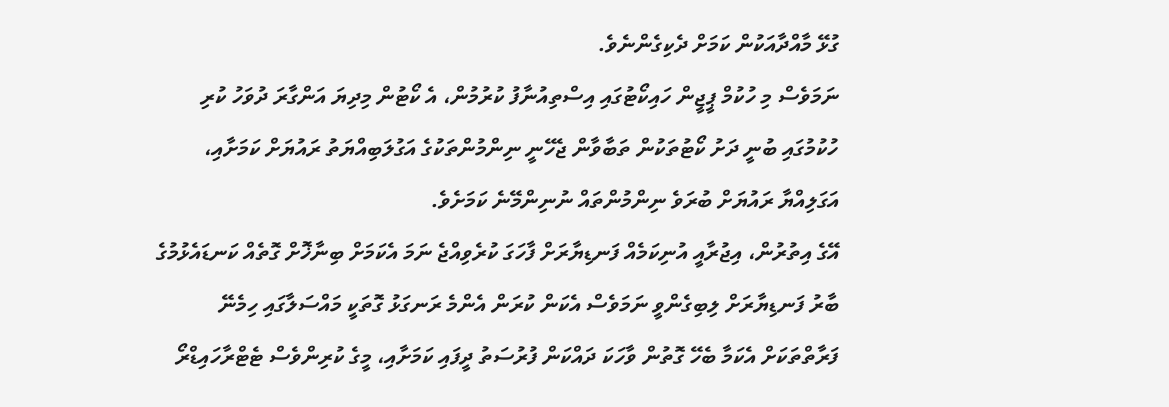ގުޅޭ މާއްދާއަކުން ކަމަށް ދެކިގެންނެވެ.
ނަމަވެސް މި ހުކުމް ޕީޖީން ހައިކޯޓުގައި އިސްތިއުނާފު ކުރުމުން، އެ ކޯޓުން މިދިޔަ އަންގާރަ ދުވަހު ކުރި ހުކުމުގައި ބުނީ ދަށު ކޯޓުތަކުން ތަބާވާން ޖެހޭނީ ނިންމުންތަކުގެ އަގުލަބިއްޔަތު ރައުޔަށް ކަމަށާއި، އަގަލިއްޔާ ރައުޔަށް ބުރަވެ ނިންމުންތައް ނުނިންމޭނެ ކަމަށެވެ.
އޭގެ އިތުރުން، އިޖުރާއީ އުނިކަމެއް ފަނޑިޔާރަށް ފާހަގަ ކުރެވިއްޖެ ނަމަ އެކަމަށް ބިނާޚޮށް ގޮތެއް ކަނޑައެޅުމުގެ ބާރު ފަނޑިޔާރަށް ލިބިގެންވީ ނަމަވެސް އެކަން ކުރަން އެންމެ ރަނގަޅު ގޮތަކީ މައްސަލާގައި ހިމެނޭ ފަރާތްތަކަށް އެކަމާ ބެހޭ ގޮތުން ވާހަކަ ދައްކަން ފުރުސަތު ދީފައި ކަމަށާއި، މީގެ ކުރިންވެސް ޓެޓްރާހައިޑްރޯ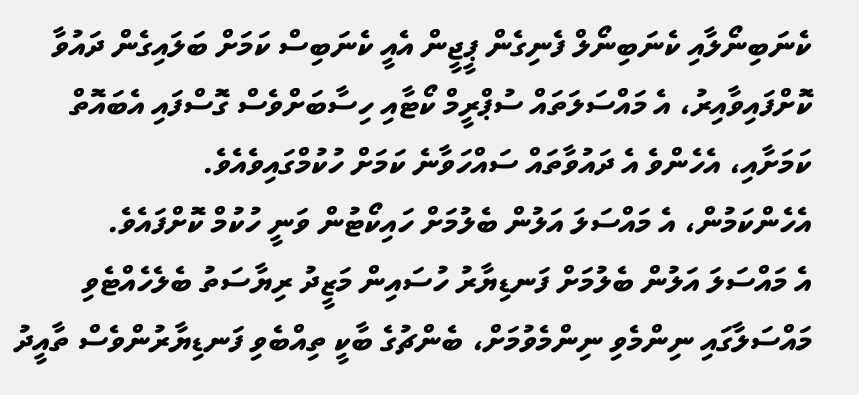ކެނަބިނޯލާއި ކެނަބިނޯލް ފެނިގެން ޕީޖީން އެއީ ކެނަބިސް ކަމަށް ބަލައިގެން ދައުވާ ކޮށްފައިވާއިރު، އެ މައްސަލަތައް ސުޕްރީމް ކޯޓާއި ހިސާބަށްވެސް ގޮސްފައި އެބައޮތް ކަމަށާއި، އެހެންވެ އެ ދައުވާތައް ސައްހަވާނެ ކަމަށް ހުކުމްގައިވެއެވެ.
އެހެންކަމުން، އެ މައްސަލަ އަލުން ބެލުމަށް ހައިކޯޓުން ވަނީ ހުކުމް ކޮށްފައެވެ.
އެ މައްސަލަ އަލުން ބެލުމަށް ފަނޑިޔާރު ހުސައިން މަޒީދު ރިޔާސަތު ބެލެހެއްޓެވި މައްސަލާގައި ނިންމެވި ނިންމެވުމަށް، ބެންޗުގެ ބާކީ ތިއްބެވި ފަނޑިޔާރުންވެސް ތާއީދު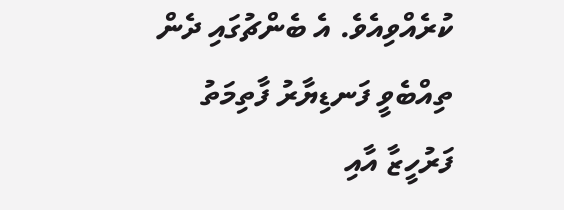ކުރެއްވިއެވެ. އެ ބެންޗުގައި ދެން ތިއްބެވީ ފަނޑިޔާރު ފާތިމަތު ފަރުހީޒާ އާއި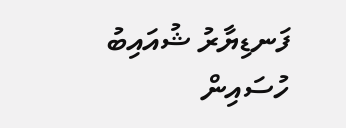ފަނޑިޔާރު ޝުއައިބު ހުސައިން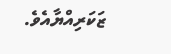ޒަކަރިއްޔާއެވެ.